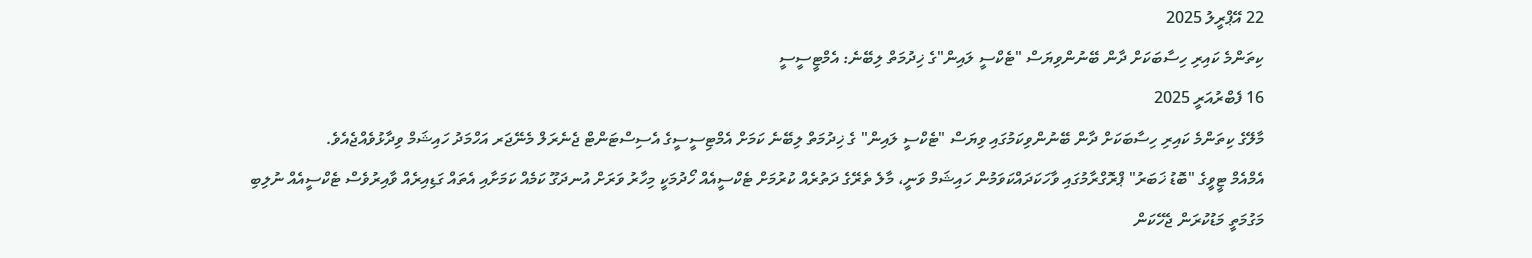22 އޭޕްރީލު 2025
ކިތަންމެ ކައިރި ހިސާބަކަށް ދާން ބޭނުންވިޔަސް "ޓެކްސީ ލައިން"ގެ ޚިދުމަތް ލިބޭނެ: އެމްޓީސީސީ
16 ފެބްރުއަރީ 2025
މާލޭގެ ކިތަންމެ ކައިރި ހިސާބަކަށް ދާން ބޭނުންވިކަމުގައި ވިޔަސް "ޓެކްސީ ލައިން" ގެ ޚިދުމަތް ލިބޭނެ ކަމަށް އެމްޓިސީސީގެ އެސިސްޓަންޓް ޖެނެރަލް މެނޭޖަރ އަހްމަދު ހައިޝަމް ވިދާޅުވެއްޖެއެވެ.
އެމްއެމް ޓީވީގެ "ބޮޑު ޚަބަރު" ޕްރޮގްރާމުގައި ވާހަކަދައްކަވަމުން ހައިޝަމް ވަނީ، މާލެ ތެރޭގެ ދަތުރެއް ކުރުމަށް ޓެކްސީއެއް ހޯދުމަކީ މިހާރު ވަރަށް އުނދަގޫ ކަމެއް ކަމަށާއި އެތައް ގަޑިއިރެއް ވާއިރުވެސް ޓެކްސީއެއް ނުލިބި މަގުމަތީ މަޑުކުރަން ޖެހޭކަން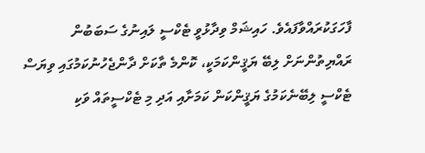ފާހަގަކުރައްވާފައެވެ. ހައިޝަމް ވިދާޅުވީ ޓެކްސީ ލައިނުގެ ސަބަބުން ރައްޔިތުންނަށް ލިބޭ ޔަޤީންކަމަކީ، ކޮންމެ ތާކަށް ދާންޖެހުނުކަމުގައި ވިޔަސް ޓެކްސީ ލިބޭނެކަމުގެ ޔަޤީންކަން ކަމަށާއި އަދި މި ޓެކްސީތައް ވަކި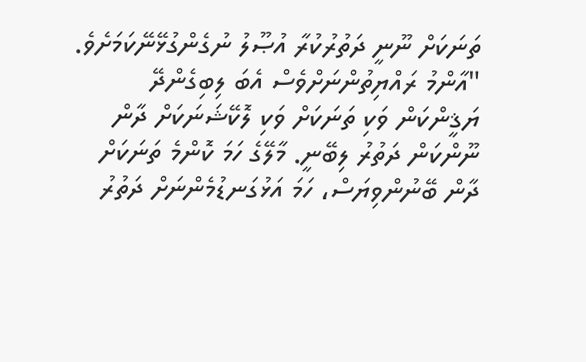ތަނަކަށް ނޫނީ ދަތުރުކުރާ އުޞޫލު ނުގެންގުޅޭނޭކަމަށެވެ.
"އާންމު ރައްޔިތުންނަށްވެސް އެބަ ލިބިގެންދޭ ޔަޤީންކަން ވަކި ތަނަކަށް ވަކި ލޮކޭޝަނަކަށް ދާން ނޫންކަން ދަތުރު ލިބޭނީ. މާލޭގެ ހަމަ ކޮންމެ ތަނަކަށް ދާން ބޭނުންވިޔަސް، ހަމަ އަޅުގަނޑުމެންނަށް ދަތުރު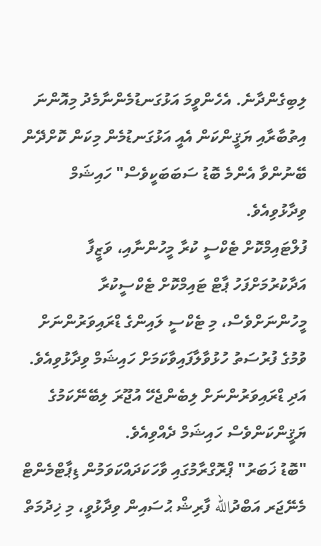ލިބިގެންދާނެ. އެހެންވީމަ އަޅުގަނޑުމެންނާމެދު މިއޮންނަ އިތުބާރާއި ޔަޤީންކަން އެއީ އަޅުގަނޑުމެން މިކަން ކޮށްދޭން ބޭނުންވާ އެންމެ ބޮޑު ސަބަބަކީވެސް" ހައިޝަމް ވިދާޅުވިއެވެ.
ފުލްޓައިމްކޮށް ޓެކްސީ ކުރާ މީހުންނާއި، ވަޒީފާ އަދާކުރުމަށްފަހު ޕާޓް ޓައިމްކޮށް ޓެކްސީކުރާ މީހުންނަށްވެސް، މި ޓެކްސީ ލައިންގެ ޑްރައިވަރުންނަށް ވުމުގެ ފުރުސަތު ހުޅުވާލާފައިވާކަމަށް ހައިޝަމް ވިދާޅުވިއެވެ. އަދި ޑްރައިވަރުންނަށް ލިބެންޖެހޭ އުޖޫރަ ލިބޭނޭކަމުގެ ޔަޤީންކަންވެސް ހައިޝަމް ދެއްވިއެވެ.
"ބޮޑު ޚަބަރު" ޕްރޮގްރާމުގައި ވާހަކަދައްކަވަމުން ޑިޕާޓްމެންޓް މެނޭޖަރ އަބްދުالله ފާރިޝް ޙުސައިން ވިދާޅުވީ، މި ޚިދުމަތް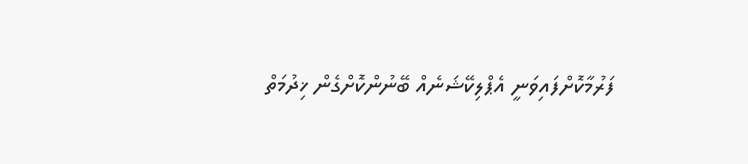ފަރުމާކޮށްފައިވަނީ އެޕްލިކޭޝަނެއް ބޭނުންކޮށްގެން ޚިދުމަތް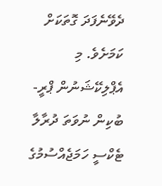ދެވޭނެފަދަ ގޮތަކަށް ކަމަށެވެ. މި އެޕްލިކޭޝަނުން ޕްރީ-ބުކިން ނުވަތަ ދުރާލާ ޓެކްސީ ހަމަޖެއްސުމުގެ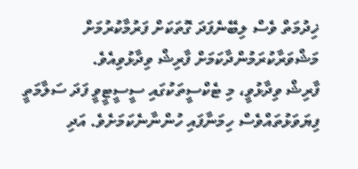ޚިދުމަތް ވެސް ލިބޭނެފަދަ ގޮތަކަށް ފަރުމާކުރުމަށް މަޝްވަރާކުރަމުންދާކަމަށް ފާރިޝް ވިދާޅުވިއެވެ.
ފާރިޝް ވިދާޅުވީ، މި ޓެކްސީތަކުގައި ސީސީޓީވީ ފަދަ ސަލާމަތީ ފިޔަވަޅުތައްވެސް ހިމަނާފައި ހުންނާނެކަމަށެވެ. އަދި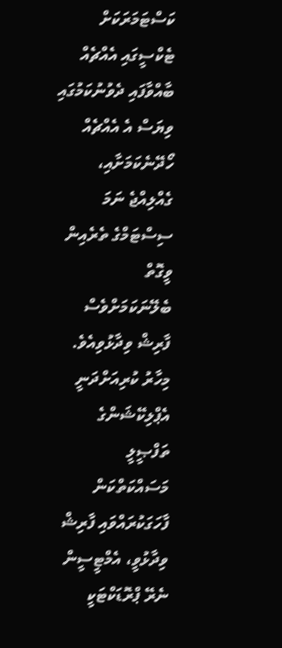ކަސްޓަމަރަކަށް ޓެކްސީގައި އެއްޗެއް ބާއްވާފައި ދެވުނުކަމުގައި ވިޔަސް އެ އެއްޗެއް ހޯދޭނެކަމަށާއި، ގެއްލިއްޖެ ނަމަ ސިސްޓަމްގެ ތެރެއިން ވީގޮތް ބެލޭނަކަމަށްވެސް ފާރިޝް ވިދާޅުވިއެވެ.
މިހާރު ކުރިއަށްދަނީ އެޕްލިކޭޝަންގެ ތަފްޞީލީ މަސައްކަތްކަން ފާހަގަކުރައްވައި ފާރިޝް ވިދާޅުވީ، އެމްޓީސީން ނެރޭ ޕްރޮޑަކްޓަކީ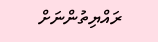ރައްޔިތުންނަށް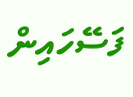ފަސޭހައިން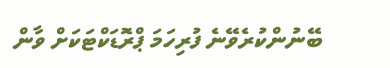ބޭނުންކުރެވޭނެ ފުރިހަމަ ޕްރޮޑަކްޓަކަށް ވާން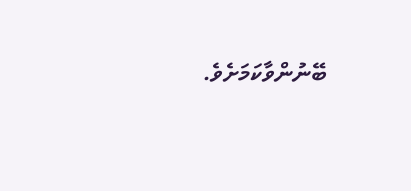ބޭނުންވާކަމަށެވެ.